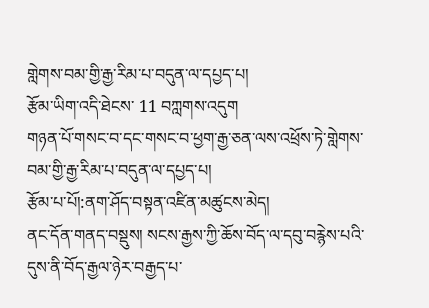གླེགས་བམ་གྱི་རྒྱ་རིམ་པ་བདུན་ལ་དཔྱད་པ།
རྩོམ་ཡིག་འདི་ཐེངས་ 11 བཀླགས་འདུག
གཉན་པོ་གསང་བ་དང་གསང་བ་ཕྱག་རྒྱ་ཅན་ལས་འཕྲོས་ཏེ་གླེགས་བམ་གྱི་རྒྱ་རིམ་པ་བདུན་ལ་དཔྱད་པ།
རྩོམ་པ་པོ།:ནག་ཤོད་བསྟན་འཛིན་མཚུངས་མེད།
ནང་དོན་གནད་བསྡུས། སངས་རྒྱས་ཀྱི་ཆོས་བོད་ལ་དབུ་བརྙེས་པའི་དུས་ནི་བོད་རྒྱལ་ཉེར་བརྒྱད་པ་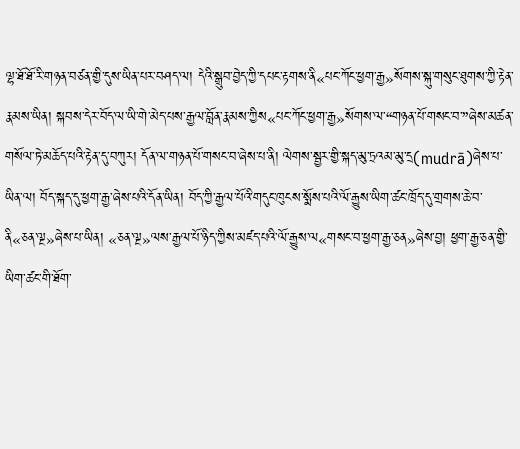ལྷ་ཐོ་ཐོ་རི་གཉན་བཙན་གྱི་དུས་ཡིན་པར་བཤད་ལ། དེའི་སྒྲུབ་བྱེད་ཀྱི་དཔང་རྟགས་ནི«པང་ཀོང་ཕྱག་རྒྱ»སོགས་སྐུ་གསུང་ཐུགས་ཀྱི་རྟེན་རྣམས་ཡིན། སྐབས་དེར་བོད་ལ་ཡི་གེ་མེད་པས་རྒྱལ་བློན་རྣམས་ཀྱིས«པང་ཀོང་ཕྱག་རྒྱ»སོགས་ལ་“གཉན་པོ་གསང་བ་”ཞེས་མཚན་གསོལ་ཏེ་མཆོད་པའི་རྟེན་དུ་བཀུར། དོན་ལ་གཉན་པོ་གསང་བ་ཞེས་པ་ནི། ལེགས་སྦྱར་གྱི་སྐད་མུ་ཏྲའམ་མུ་དྲ(mudrā)ཞེས་པ་ཡིན་ལ། བོད་སྐད་དུ་ཕྱག་རྒྱ་ཞེས་པའི་དོན་ཡིན། བོད་ཀྱི་རྒྱལ་པོའི་གདུང་ཁུངས་སྨོས་པའི་ལོ་རྒྱུས་ཡིག་ཚང་ཁྲོད་དུ་གྲགས་ཆེ་བ་ནི«ཅན་ལྔ»ཞེས་པ་ཡིན། «ཅན་ལྔ»ལས་རྒྱལ་པོ་ཉིད་ཀྱིས་མཛད་པའི་ལོ་རྒྱུས་ལ«གསང་བ་ཕྱག་རྒྱ་ཅན»ཞེས་བྱ། ཕྱག་རྒྱ་ཅན་གྱི་ཡིག་ཚང་གི་ཐོག་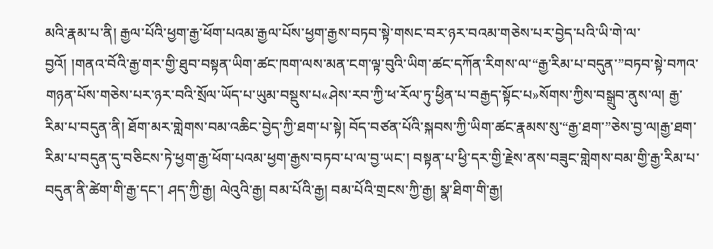མའི་རྣམ་པ་ནི། རྒྱལ་པོའི་ཕྱག་རྒྱ་ཕོག་པའམ་རྒྱལ་པོས་ཕྱག་རྒྱས་བཏབ་སྟེ་གསང་བར་ཉར་བའམ་གཅེས་པར་བྱེད་པའི་ཡི་གེ་ལ་བྱའོ། །གནའ་བོའི་རྒྱ་གར་གྱི་ཐུབ་བསྟན་ཡིག་ཚང་ཁག་ལས་མན་ངག་ལྟ་བུའི་ཡིག་ཚང་དཀོན་རིགས་ལ་“རྒྱ་རིམ་པ་བདུན་”བཏབ་སྟེ་བཀའ་གཉན་པོས་གཅེས་པར་ཉར་བའི་སྲོལ་ཡོད་པ་ཡུམ་བསྡུས་པ«ཤེས་རབ་ཀྱི་ཕ་རོལ་ཏུ་ཕྱིན་པ་བརྒྱད་སྟོང་པ»སོགས་ཀྱིས་བསྒྲུབ་ནུས་ལ། རྒྱ་རིམ་པ་བདུན་ནི། ཐོག་མར་གླེགས་བམ་འཆིང་བྱེད་ཀྱི་ཐག་པ་སྟེ། བོད་བཙན་པོའི་སྐབས་ཀྱི་ཡིག་ཚང་རྣམས་སུ་“རྒྱ་ཐག་”ཅེས་བྱ་ལ།རྒྱ་ཐག་རིམ་པ་བདུན་དུ་བཅིངས་ཏེ་ཕྱག་རྒྱ་ཕོག་པའམ་ཕྱག་རྒྱས་བཏབ་པ་ལ་བྱ་ཡང་། བསྟན་པ་ཕྱི་དར་གྱི་རྗེས་ནས་བཟུང་གླེགས་བམ་གྱི་རྒྱ་རིམ་པ་བདུན་ནི་ཚེག་གི་རྒྱ་དང་། ཤད་ཀྱི་རྒྱ། ལེའུའི་རྒྱ། བམ་པོའི་རྒྱ། བམ་པོའི་གྲངས་ཀྱི་རྒྱ། སྣ་ཐིག་གི་རྒྱ།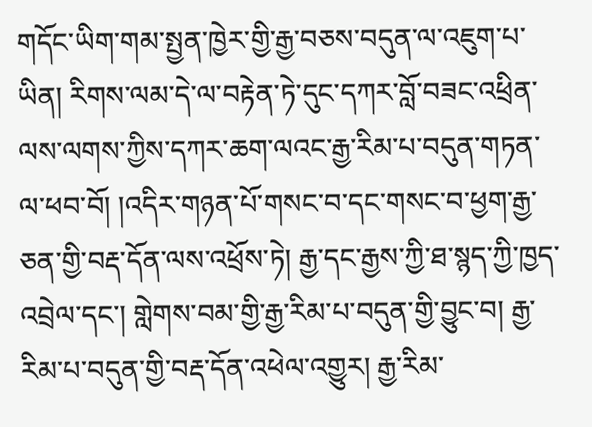གདོང་ཡིག་གམ་སྤྱན་ཁྱེར་གྱི་རྒྱ་བཅས་བདུན་ལ་འཇུག་པ་ཡིན། རིགས་ལམ་དེ་ལ་བརྟེན་ཏེ་དུང་དཀར་བློ་བཟང་འཕྲིན་ལས་ལགས་ཀྱིས་དཀར་ཆག་ལའང་རྒྱ་རིམ་པ་བདུན་གཏན་ལ་ཕབ་བོ། །འདིར་གཉན་པོ་གསང་བ་དང་གསང་བ་ཕྱག་རྒྱ་ཅན་གྱི་བརྡ་དོན་ལས་འཕྲོས་ཏེ། རྒྱ་དང་རྒྱས་ཀྱི་ཐ་སྙད་ཀྱི་ཁྱད་འབྲེལ་དང་། གླེགས་བམ་གྱི་རྒྱ་རིམ་པ་བདུན་གྱི་བྱུང་བ། རྒྱ་རིམ་པ་བདུན་གྱི་བརྡ་དོན་འཕེལ་འགྱུར། རྒྱ་རིམ་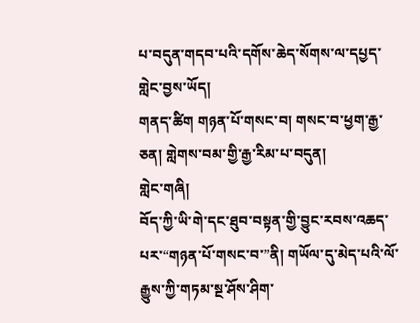པ་བདུན་གདབ་པའི་དགོས་ཆེད་སོགས་ལ་དཔྱད་གླེང་བྱས་ཡོད།
གནད་ཚིག གཉན་པོ་གསང་བ། གསང་བ་ཕྱག་རྒྱ་ཅན། གླེགས་བམ་གྱི་རྒྱ་རིམ་པ་བདུན།
གླེང་གཞི།
བོད་ཀྱི་ཡི་གེ་དང་ཐུབ་བསྟན་གྱི་བྱུང་རབས་འཆད་པར་“གཉན་པོ་གསང་བ་”ནི། གཡོལ་དུ་མེད་པའི་ལོ་རྒྱུས་ཀྱི་གཏམ་སྔ་ཤོས་ཤིག་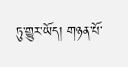ཏུ་གྱུར་ཡོད། གཉན་པོ་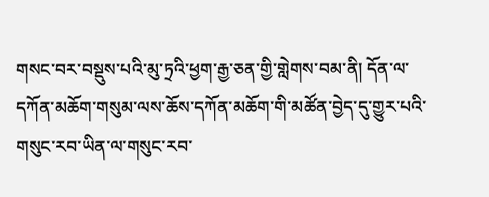གསང་བར་བསྡུས་པའི་མུ་ཏྲའི་ཕྱག་རྒྱ་ཅན་གྱི་གླེགས་བམ་ནི། དོན་ལ་དཀོན་མཆོག་གསུམ་ལས་ཆོས་དཀོན་མཆོག་གི་མཚོན་བྱེད་དུ་གྱུར་པའི་གསུང་རབ་ཡིན་ལ་གསུང་རབ་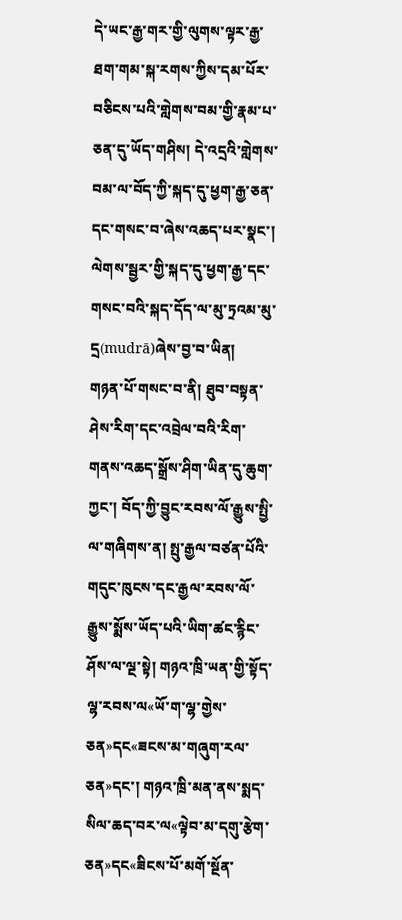དེ་ཡང་རྒྱ་གར་གྱི་ལུགས་ལྟར་རྒྱ་ཐག་གམ་སྐ་རགས་ཀྱིས་དམ་པོར་བཅིངས་པའི་གླེགས་བམ་གྱི་རྣམ་པ་ཅན་དུ་ཡོད་གཤིས། དེ་འདྲའི་གླེགས་བམ་ལ་བོད་ཀྱི་སྐད་དུ་ཕྱག་རྒྱ་ཅན་དང་གསང་བ་ཞེས་འཆད་པར་སྣང་། ལེགས་སྦྱར་གྱི་སྐད་དུ་ཕྱག་རྒྱ་དང་གསང་བའི་སྐད་དོད་ལ་མུ་ཏྲའམ་མུ་དྲ(mudrā)ཞེས་བྱ་བ་ཡིན།
གཉན་པོ་གསང་བ་ནི། ཐུབ་བསྟན་ཤེས་རིག་དང་འབྲེལ་བའི་རིག་གནས་འཆད་སྒྲོས་ཤིག་ཡིན་དུ་ཆུག་ཀྱང་། བོད་ཀྱི་བྱུང་རབས་ལོ་རྒྱུས་སྤྱི་ལ་གཞིགས་ན། སྤུ་རྒྱལ་བཙན་པོའི་གདུང་ཁུངས་དང་རྒྱལ་རབས་ལོ་རྒྱུས་སྨོས་ཡོད་པའི་ཡིག་ཚང་རྙིང་ཤོས་ལ་ལྔ་སྟེ། གཉའ་ཁྲི་ཡན་གྱི་སྟོད་ལྷ་རབས་ལ«ཡོ་ག་ལྷ་གྱེས་ཅན»དང«ཟངས་མ་གཞུག་རལ་ཅན»དང་། གཉའ་ཁྲི་མན་ནས་སྨད་སིལ་ཆད་བར་ལ«ལྟེབ་མ་དགུ་རྩེག་ཅན»དང«ཟིངས་པོ་མགོ་སྔོན་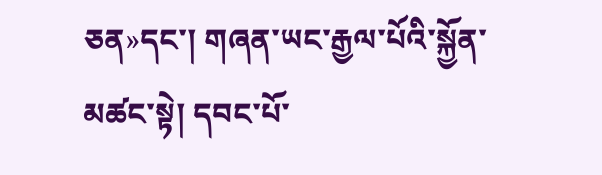ཅན»དང་། གཞན་ཡང་རྒྱལ་པོའི་སྐྱོན་མཚང་སྟེ། དབང་པོ་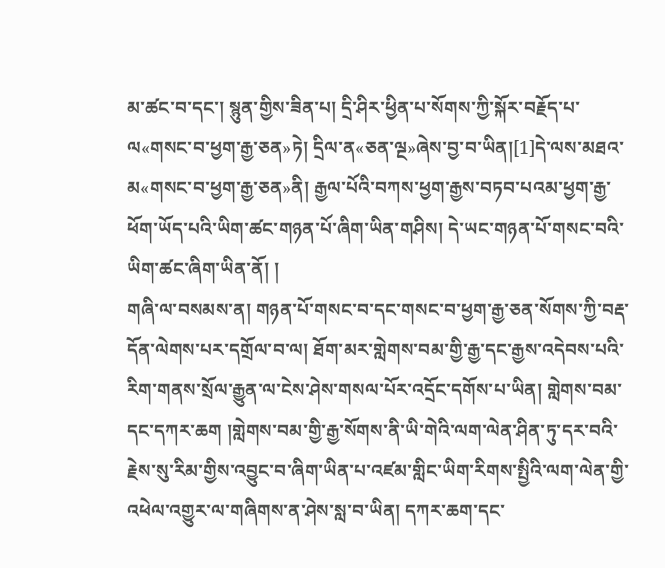མ་ཚང་བ་དང་། སྙུན་གྱིས་ཟིན་པ། དྲི་ཤིར་ཕྱིན་པ་སོགས་ཀྱི་སྐོར་བརྗོད་པ་ལ«གསང་བ་ཕྱག་རྒྱ་ཅན»ཏེ། དྲིལ་ན«ཅན་ལྔ»ཞེས་བྱ་བ་ཡིན།[1]དེ་ལས་མཐའ་མ«གསང་བ་ཕྱག་རྒྱ་ཅན»ནི། རྒྱལ་པོའི་བཀས་ཕྱག་རྒྱས་བཏབ་པའམ་ཕྱག་རྒྱ་ཕོག་ཡོད་པའི་ཡིག་ཚང་གཉན་པོ་ཞིག་ཡིན་གཤིས། དེ་ཡང་གཉན་པོ་གསང་བའི་ཡིག་ཚང་ཞིག་ཡིན་ནོ། །
གཞི་ལ་བསམས་ན། གཉན་པོ་གསང་བ་དང་གསང་བ་ཕྱག་རྒྱ་ཅན་སོགས་ཀྱི་བརྡ་དོན་ལེགས་པར་དགྲོལ་བ་ལ། ཐོག་མར་གླེགས་བམ་གྱི་རྒྱ་དང་རྒྱས་འདེབས་པའི་རིག་གནས་སྲོལ་རྒྱུན་ལ་ངེས་ཤེས་གསལ་པོར་འདྲོང་དགོས་པ་ཡིན། གླེགས་བམ་དང་དཀར་ཆག །གླེགས་བམ་གྱི་རྒྱ་སོགས་ནི་ཡི་གེའི་ལག་ལེན་ཤིན་ཏུ་དར་བའི་རྗེས་སུ་རིམ་གྱིས་འབྱུང་བ་ཞིག་ཡིན་པ་འཛམ་གླིང་ཡིག་རིགས་སྤྱིའི་ལག་ལེན་གྱི་འཕེལ་འགྱུར་ལ་གཞིགས་ན་ཤེས་སླ་བ་ཡིན། དཀར་ཆག་དང་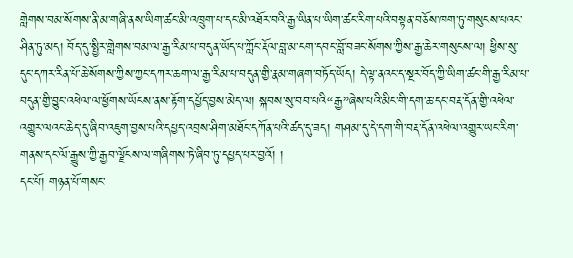གླེགས་བམ་སོགས་ནི་མ་གཞི་ནས་ཡིག་ཚང་མི་འཁྲུག་པ་དང་མི་འཐོར་བའི་རྒྱ་ཡིན་པ་ཡིག་ཚང་རིག་པའི་བསྟན་བཅོས་ཁག་ཏུ་གསུངས་པའང་ཤིན་ཏུ་མད། བོད་དུ་སྤྱིར་གླེགས་བམ་ལ་རྒྱ་རིམ་པ་བདུན་ཡོད་པ་ཀློང་རྡོལ་བླ་མ་ངག་དབང་བློ་བཟང་སོགས་ཀྱིས་རྒྱ་ཆེར་གསུངས་ལ། ཕྱིས་སུ་དུང་དཀར་རིན་པོ་ཆེ་སོགས་ཀྱིས་ཀྱང་དཀར་ཆག་ལ་རྒྱ་རིམ་པ་བདུན་གྱི་རྣམ་གཞག་བཏོད་ཡོད། དེ་ལྟ་ནའང་ད་སྔར་བོད་ཀྱི་ཡིག་ཚང་གི་རྒྱ་རིམ་པ་བདུན་གྱི་བྱུང་འཕེལ་ལ་ཕྱོགས་ཡོངས་ནས་རྟོག་དཔྱོད་བྱས་མེད་ལ། སྐབས་སུ་བབ་པའི“རྒྱ”ཞེས་པའི་མིང་གི་དག་ཆ་དང་བརྡ་དོན་གྱི་འཕེལ་འགྱུར་ལའང་ཆེད་དུ་ཞིབ་འཇུག་བྱས་པའི་དཔྱད་འབྲས་ཤིག་མཐོང་དཀོན་པའི་ཚད་དུ་ཟད། གཤམ་དུ་དེ་དག་གི་བརྡ་དོན་འཕེལ་འགྱུར་ཡང་རིག་གནས་དང་ལོ་རྒྱུས་ཀྱི་རྒྱབ་ལྗོངས་ལ་གཞིགས་ཏེ་ཞིབ་ཏུ་དཔྱད་པར་བྱའོ། །
དང་པོ། གཉན་པོ་གསང་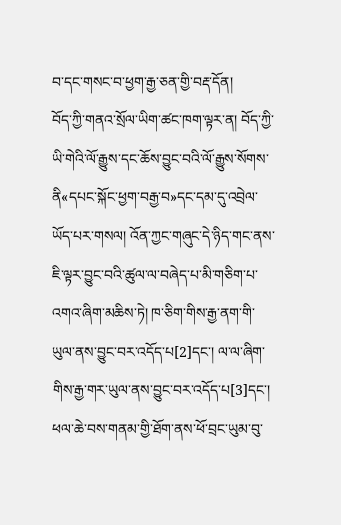བ་དང་གསང་བ་ཕྱག་རྒྱ་ཅན་གྱི་བརྡ་དོན།
བོད་ཀྱི་གནའ་སྲོལ་ཡིག་ཚང་ཁག་ལྟར་ན། བོད་ཀྱི་ཡི་གེའི་ལོ་རྒྱུས་དང་ཆོས་བྱུང་བའི་ལོ་རྒྱུས་སོགས་ནི«དཔང་སྐོང་ཕྱག་བརྒྱ་བ»དང་དམ་དུ་འབྲེལ་ཡོད་པར་གསལ། འོན་ཀྱང་གཞུང་དེ་ཉིད་གང་ནས་ཇི་ལྟར་བྱུང་བའི་ཚུལ་ལ་བཞེད་པ་མི་གཅིག་པ་འགའ་ཞིག་མཆིས་ཏེ། ཁ་ཅིག་གིས་རྒྱ་ནག་གི་ཡུལ་ནས་བྱུང་བར་འདོད་པ[2]དང་། ལ་ལ་ཞིག་གིས་རྒྱ་གར་ཡུལ་ནས་བྱུང་བར་འདོད་པ[3]དང་། ཕལ་ཆེ་བས་གནམ་གྱི་ཐོག་ནས་ཕོ་བྲང་ཡུམ་བུ་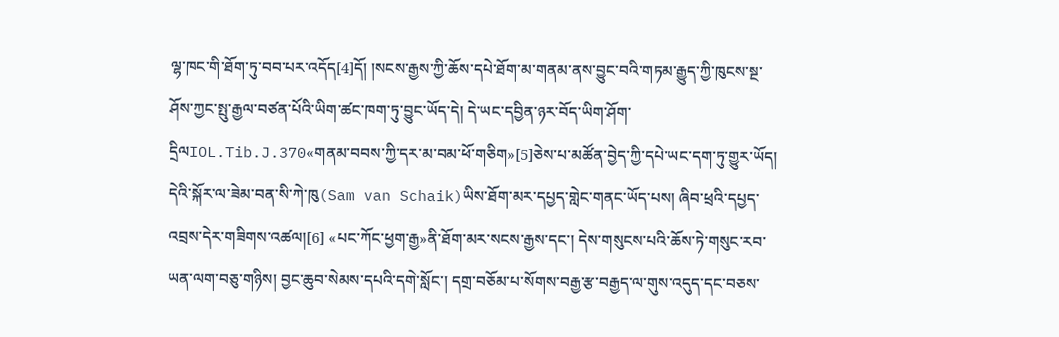ལྷ་ཁང་གི་ཐོག་ཏུ་བབ་པར་འདོད[4]དོ། །སངས་རྒྱས་ཀྱི་ཆོས་དཔེ་ཐོག་མ་གནམ་ནས་བྱུང་བའི་གཏམ་རྒྱུད་ཀྱི་ཁུངས་སྔ་ཤོས་ཀྱང་སྤུ་རྒྱལ་བཙན་པོའི་ཡིག་ཚང་ཁག་ཏུ་བྱུང་ཡོད་དེ། དེ་ཡང་དབྱིན་ཉར་བོད་ཡིག་ཤོག་དྲིལIOL.Tib.J.370«གནམ་བབས་ཀྱི་དར་མ་བམ་ཕོ་གཅིག»[5]ཅེས་པ་མཚོན་བྱེད་ཀྱི་དཔེ་ཡང་དག་ཏུ་གྱུར་ཡོད། དེའི་སྐོར་ལ་ཟེམ་བན་སི་ཀེ་ཁུ(Sam van Schaik)ཡིས་ཐོག་མར་དཔྱད་གླེང་གནང་ཡོད་པས། ཞིབ་ཕྲའི་དཔྱད་འབྲས་དེར་གཟིགས་འཚལ།[6] «པང་ཀོང་ཕྱག་རྒྱ»ནི་ཐོག་མར་སངས་རྒྱས་དང་། དེས་གསུངས་པའི་ཆོས་ཏེ་གསུང་རབ་ཡན་ལག་བཅུ་གཉིས། བྱང་ཆུབ་སེམས་དཔའི་དགེ་སློང་། དགྲ་བཅོམ་པ་སོགས་བརྒྱ་རྩ་བརྒྱད་ལ་གུས་འདུད་དང་བཅས་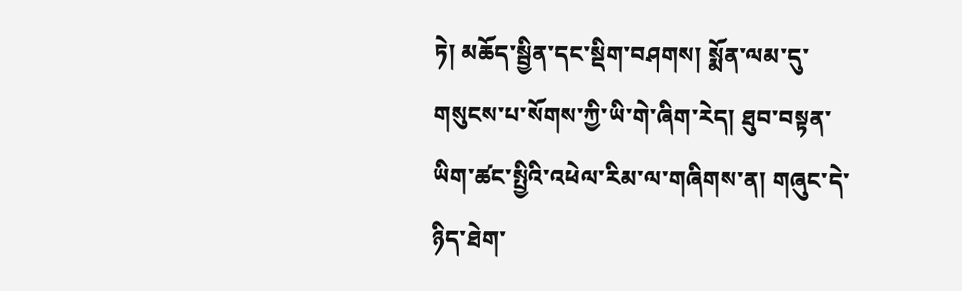ཏེ། མཆོད་སྦྱིན་དང་སྡིག་བཤགས། སྨོན་ལམ་དུ་གསུངས་པ་སོགས་ཀྱི་ཡི་གེ་ཞིག་རེད། ཐུབ་བསྟན་ཡིག་ཚང་སྤྱིའི་འཕེལ་རིམ་ལ་གཞིགས་ན། གཞུང་དེ་ཉིད་ཐེག་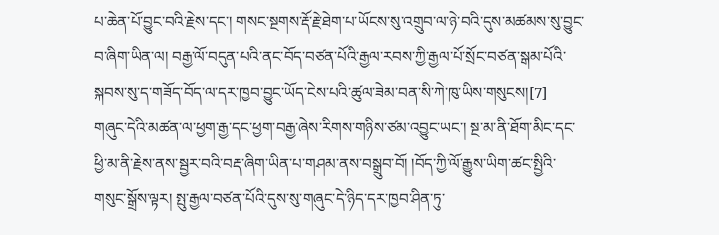པ་ཆེན་པོ་བྱུང་བའི་རྗེས་དང་། གསང་སྔགས་རྡོ་རྗེ་ཐེག་པ་ཡོངས་སུ་འགྲུབ་ལ་ཉེ་བའི་དུས་མཚམས་སུ་བྱུང་བ་ཞིག་ཡིན་ལ། བརྒྱ་ལོ་བདུན་པའི་ནང་བོད་བཙན་པོའི་རྒྱལ་རབས་ཀྱི་རྒྱལ་པོ་སྲོང་བཙན་སྒམ་པོའི་སྐབས་སུ་ད་གཟོད་བོད་ལ་དར་ཁྱབ་བྱུང་ཡོད་ངེས་པའི་ཚུལ་ཟེམ་བན་སི་ཀེ་ཁུ་ཡིས་གསུངས།[7]
གཞུང་དེའི་མཚན་ལ་ཕྱག་རྒྱ་དང་ཕྱག་བརྒྱ་ཞེས་རིགས་གཉིས་ཙམ་འབྱུང་ཡང་། སྔ་མ་ནི་ཐོག་མིང་དང་ཕྱི་མ་ནི་རྗེས་ནས་སྦྱར་བའི་བརྡ་ཞིག་ཡིན་པ་གཤམ་ནས་བསྒྲུབ་བོ། །བོད་ཀྱི་ལོ་རྒྱུས་ཡིག་ཚང་སྤྱིའི་གསུང་སྒྲོས་ལྟར། སྤུ་རྒྱལ་བཙན་པོའི་དུས་སུ་གཞུང་དེ་ཉིད་དར་ཁྱབ་ཤིན་ཏུ་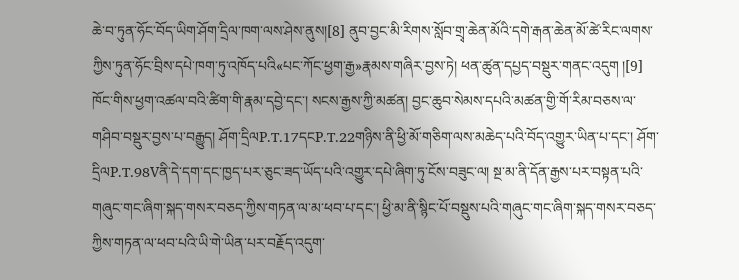ཆེ་བ་ཏུན་ཧོང་བོད་ཡིག་ཤོག་དྲིལ་ཁག་ལས་ཤེས་ནུས།[8] ནུབ་བྱང་མི་རིགས་སློབ་གྲྭ་ཆེན་མོའི་དགེ་རྒན་ཆེན་མོ་ཚེ་རིང་ལགས་ཀྱིས་ཏུན་ཧོང་བྲིས་དཔེ་ཁག་ཏུ་འཁོད་པའི«པང་ཀོང་ཕྱག་རྒྱ»རྣམས་གཞིར་བྱས་ཏེ། ཕན་ཚུན་དཔྱད་བསྡུར་གནང་འདུག །[9] ཁོང་གིས་ཕྱག་འཚལ་བའི་ཚིག་གི་རྣམ་དབྱེ་དང་། སངས་རྒྱས་ཀྱི་མཚན། བྱང་ཆུབ་སེམས་དཔའི་མཚན་གྱི་གོ་རིམ་བཅས་ལ་གཤིབ་བསྡུར་བྱས་པ་བརྒྱུད། ཤོག་དྲིལP.T.17དངP.T.22གཉིས་ནི་ཕྱི་མོ་གཅིག་ལས་མཆེད་པའི་བོད་འགྱུར་ཡིན་པ་དང་། ཤོག་དྲིལP.T.98Vནི་དེ་དག་དང་ཁྱད་པར་ཅུང་ཟད་ཡོད་པའི་འགྱུར་དཔེ་ཞིག་ཏུ་ངོས་བཟུང་ལ། སྔ་མ་ནི་དོན་རྒྱས་པར་བསྟན་པའི་གཞུང་གང་ཞིག་སྐད་གསར་བཅད་ཀྱིས་གཏན་ལ་མ་ཕབ་པ་དང་། ཕྱི་མ་ནི་སྙིང་པོ་བསྡུས་པའི་གཞུང་གང་ཞིག་སྐད་གསར་བཅད་ཀྱིས་གཏན་ལ་ཕབ་པའི་ཡི་གེ་ཡིན་པར་བརྗོད་འདུག་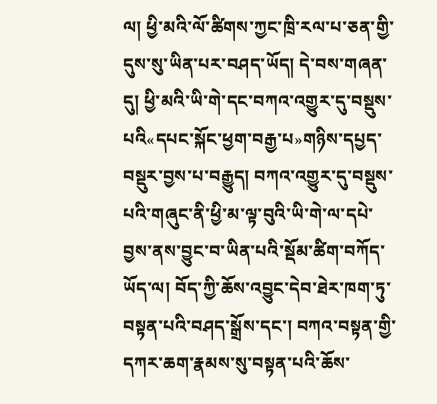ལ། ཕྱི་མའི་ལོ་ཚིགས་ཀྱང་ཁྲི་རལ་པ་ཅན་གྱི་དུས་སུ་ཡིན་པར་བཤད་ཡོད། དེ་བས་གཞན་དུ། ཕྱི་མའི་ཡི་གེ་དང་བཀའ་འགྱུར་དུ་བསྡུས་པའི«དཔང་སྐོང་ཕྱག་བརྒྱ་པ»གཉིས་དཔྱད་བསྡུར་བྱས་པ་བརྒྱུད། བཀའ་འགྱུར་དུ་བསྡུས་པའི་གཞུང་ནི་ཕྱི་མ་ལྟ་བུའི་ཡི་གེ་ལ་དཔེ་བྱས་ནས་བྱུང་བ་ཡིན་པའི་སྡོམ་ཚིག་བཀོད་ཡོད་ལ། བོད་ཀྱི་ཆོས་འབྱུང་དེབ་ཐེར་ཁག་ཏུ་བསྟན་པའི་བཤད་སྒྲོས་དང་། བཀའ་བསྟན་གྱི་དཀར་ཆག་རྣམས་སུ་བསྟན་པའི་ཆོས་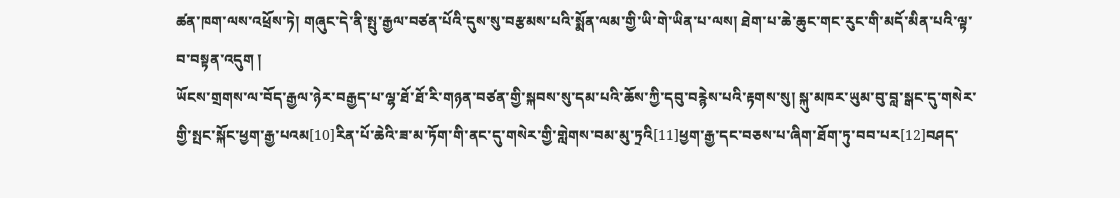ཚན་ཁག་ལས་འཕྲོས་ཏེ། གཞུང་དེ་ནི་སྤུ་རྒྱལ་བཙན་པོའི་དུས་སུ་བརྩམས་པའི་སྨོན་ལམ་གྱི་ཡི་གེ་ཡིན་པ་ལས། ཐེག་པ་ཆེ་ཆུང་གང་རུང་གི་མདོ་མིན་པའི་ལྟ་བ་བསྟན་འདུག །
ཡོངས་གྲགས་ལ་བོད་རྒྱལ་ཉེར་བརྒྱད་པ་ལྷ་ཐོ་ཐོ་རི་གཉན་བཙན་གྱི་སྐབས་སུ་དམ་པའི་ཆོས་ཀྱི་དབུ་བརྙེས་པའི་རྟགས་སུ། སྐུ་མཁར་ཡུམ་བུ་བླ་སྒང་དུ་གསེར་གྱི་སྤང་སྐོང་ཕྱག་རྒྱ་པའམ[10]རིན་པོ་ཆེའི་ཟ་མ་ཏོག་གི་ནང་དུ་གསེར་གྱི་གླེགས་བམ་མུ་ཏྲའི[11]ཕྱག་རྒྱ་དང་བཅས་པ་ཞིག་ཐོག་ཏུ་བབ་པར[12]བཤད་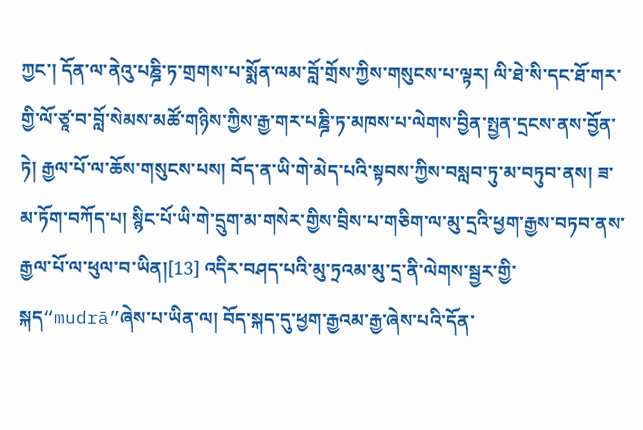ཀྱང་། དོན་ལ་ནེའུ་པཎྜི་ཏ་གྲགས་པ་སྨོན་ལམ་བློ་གྲོས་ཀྱིས་གསུངས་པ་ལྟར། ལི་ཐེ་སི་དང་ཐོ་གར་གྱི་ལོ་ཙཱ་བ་བློ་སེམས་མཚོ་གཉིས་ཀྱིས་རྒྱ་གར་པཎྜི་ཏ་མཁས་པ་ལེགས་བྱིན་སྤྱན་དྲངས་ནས་བྱོན་ཏེ། རྒྱལ་པོ་ལ་ཆོས་གསུངས་པས། བོད་ན་ཡི་གེ་མེད་པའི་སྟབས་ཀྱིས་བསླབ་ཏུ་མ་བཏུབ་ནས། ཟ་མ་ཏོག་བཀོད་པ། སྙིང་པོ་ཡི་གེ་དྲུག་མ་གསེར་གྱིས་བྲིས་པ་གཅིག་ལ་མུ་དྲའི་ཕྱག་རྒྱས་བཏབ་ནས་རྒྱལ་པོ་ལ་ཕུལ་བ་ཡིན།[13] འདིར་བཤད་པའི་མུ་ཏྲའམ་མུ་དྲ་ནི་ལེགས་སྦྱར་གྱི་སྐད“mudrā”ཞེས་པ་ཡིན་ལ། བོད་སྐད་དུ་ཕྱག་རྒྱའམ་རྒྱ་ཞེས་པའི་དོན་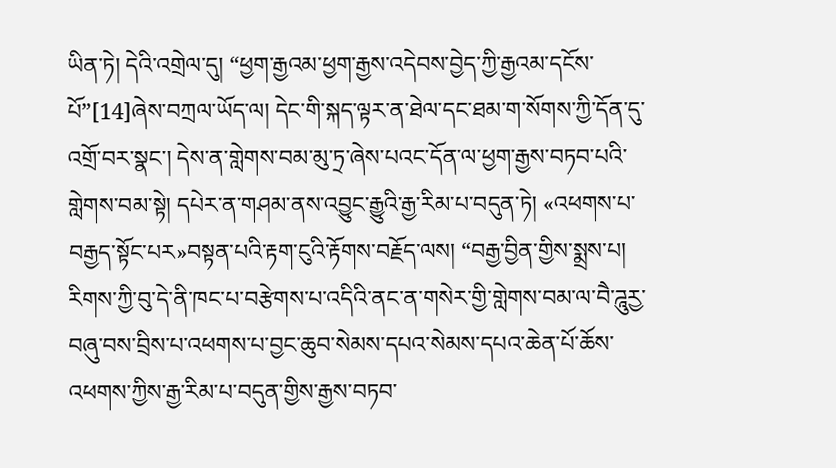ཡིན་ཏེ། དེའི་འགྲེལ་དུ། “ཕྱག་རྒྱའམ་ཕྱག་རྒྱས་འདེབས་བྱེད་ཀྱི་རྒྱའམ་དངོས་པོ”[14]ཞེས་བཀྲལ་ཡོད་ལ། དེང་གི་སྐད་ལྟར་ན་ཐེལ་དང་ཐམ་ག་སོགས་ཀྱི་དོན་དུ་འགྲོ་བར་སྣང་། དེས་ན་གླེགས་བམ་མུ་ཏྲ་ཞེས་པའང་དོན་ལ་ཕྱག་རྒྱས་བཏབ་པའི་གླེགས་བམ་སྟེ། དཔེར་ན་གཤམ་ནས་འབྱུང་རྒྱུའི་རྒྱ་རིམ་པ་བདུན་ཏེ། «འཕགས་པ་བརྒྱད་སྟོང་པར»བསྟན་པའི་རྟག་ངུའི་རྟོགས་བརྗོད་ལས། “བརྒྱ་བྱིན་གྱིས་སྨྲས་པ། རིགས་ཀྱི་བུ་དེ་ནི་ཁང་པ་བརྩེགས་པ་འདིའི་ནང་ན་གསེར་གྱི་གླེགས་བམ་ལ་བཻ་ཌཱུརྱ་བཞུ་བས་བྲིས་པ་འཕགས་པ་བྱང་ཆུབ་སེམས་དཔའ་སེམས་དཔའ་ཆེན་པོ་ཆོས་འཕགས་ཀྱིས་རྒྱ་རིམ་པ་བདུན་གྱིས་རྒྱས་བཏབ་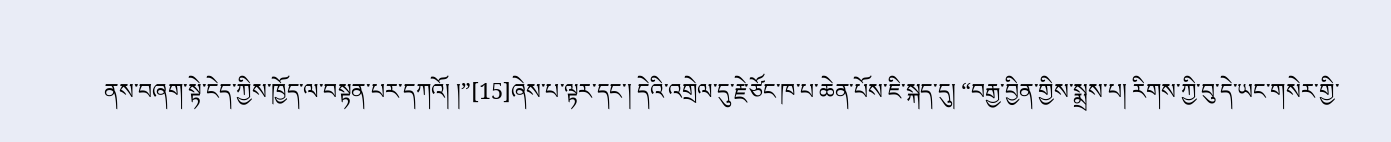ནས་བཞག་སྟེ་ངེད་ཀྱིས་ཁྱོད་ལ་བསྟན་པར་དཀའོ། །”[15]ཞེས་པ་ལྟར་དང་། དེའི་འགྲེལ་དུ་རྗེ་ཙོང་ཁ་པ་ཆེན་པོས་ཇི་སྐད་དུ། “བརྒྱ་བྱིན་གྱིས་སྨྲས་པ། རིགས་ཀྱི་བུ་དེ་ཡང་གསེར་གྱི་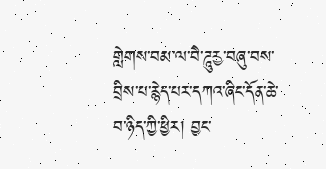གླེགས་བམ་ལ་བཻ་ཌཱུརྱ་བཞུ་བས་བྲིས་པ་རྙེད་པར་དཀའ་ཞིང་དོན་ཆེ་བ་ཉིད་ཀྱི་ཕྱིར། བྱང་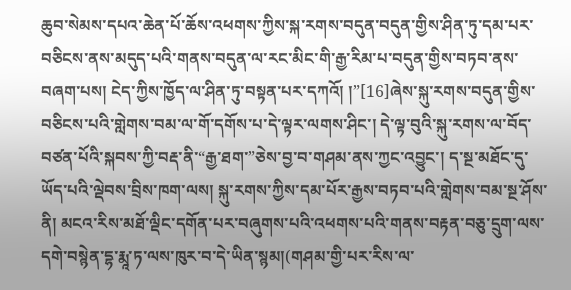ཆུབ་སེམས་དཔའ་ཆེན་པོ་ཆོས་འཕགས་ཀྱིས་སྐ་རགས་བདུན་བདུན་གྱིས་ཤིན་ཏུ་དམ་པར་བཅིངས་ནས་མདུད་པའི་གནས་བདུན་ལ་རང་མིང་གི་རྒྱ་རིམ་པ་བདུན་གྱིས་བཏབ་ནས་བཞག་པས། ངེད་ཀྱིས་ཁྱོད་ལ་ཤིན་ཏུ་བསྟན་པར་དཀའོ། །”[16]ཞེས་སྐུ་རགས་བདུན་གྱིས་བཅིངས་པའི་གླེགས་བམ་ལ་གོ་དགོས་པ་དེ་ལྟར་ལགས་ཤིང་། དེ་ལྟ་བུའི་སྐུ་རགས་ལ་བོད་བཙན་པོའི་སྐབས་ཀྱི་བརྡ་ནི་“རྒྱ་ཐག་”ཅེས་བྱ་བ་གཤམ་ནས་ཀྱང་འབྱུང་། ད་སྔ་མཐོང་དུ་ཡོད་པའི་ལྡེབས་བྲིས་ཁག་ལས། སྐུ་རགས་ཀྱིས་དམ་པོར་རྒྱས་བཏབ་པའི་གླེགས་བམ་སྔ་ཤོས་ནི། མངའ་རིས་མཐོ་ལྡིང་དགོན་པར་བཞུགས་པའི་འཕགས་པའི་གནས་བརྟན་བཅུ་དྲུག་ལས་དགེ་བསྙེན་དྷ་རྨཱ་ཏ་ལས་ཁུར་བ་དེ་ཡིན་སྙམ།(གཤམ་གྱི་པར་རིས་ལ་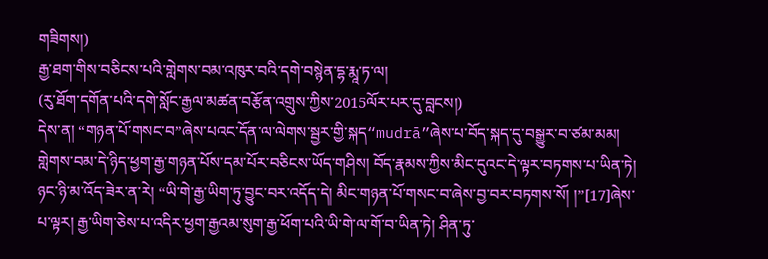གཟིགས།)
རྒྱ་ཐག་གིས་བཅིངས་པའི་གླེགས་བམ་འཁུར་བའི་དགེ་བསྙེན་དྷ་རྨཱ་ཏ་ལ།
(རུ་ཐོག་དགོན་པའི་དགེ་སློང་རྒྱལ་མཚན་བརྩོན་འགྲུས་ཀྱིས་2015ལོར་པར་དུ་བླངས།)
དེས་ན། “གཉན་པོ་གསང་བ”ཞེས་པའང་དོན་ལ་ལེགས་སྦྱར་གྱི་སྐད“mudrā”ཞེས་པ་བོད་སྐད་དུ་བསྒྱུར་བ་ཙམ་མམ། གླེགས་བམ་དེ་ཉིད་ཕྱག་རྒྱ་གཉན་པོས་དམ་པོར་བཅིངས་ཡོད་གཤིས། བོད་རྣམས་ཀྱིས་མིང་དུའང་དེ་ལྟར་བཏགས་པ་ཡིན་ཏེ། ཉང་ཉི་མ་འོད་ཟེར་ན་རེ། “ཡི་གེ་རྒྱ་ཡིག་ཏུ་བྱུང་བར་འདོད་དེ། མིང་གཉན་པོ་གསང་བ་ཞེས་བྱ་བར་བཏགས་སོ། །”[17]ཞེས་པ་ལྟར། རྒྱ་ཡིག་ཅེས་པ་འདིར་ཕྱག་རྒྱའམ་སུག་རྒྱ་ཕོག་པའི་ཡི་གེ་ལ་གོ་བ་ཡིན་ཏེ། ཤིན་ཏུ་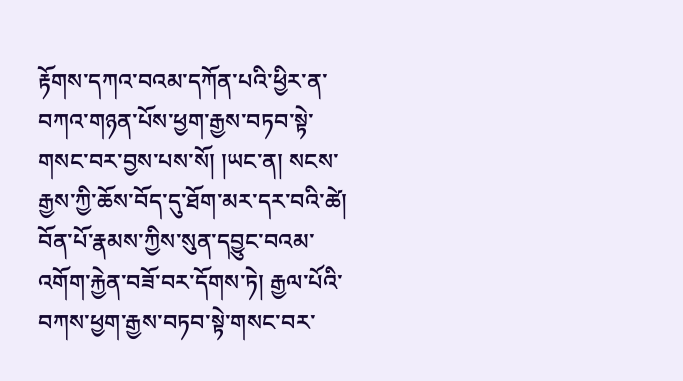རྟོགས་དཀའ་བའམ་དཀོན་པའི་ཕྱིར་ན་བཀའ་གཉན་པོས་ཕྱག་རྒྱས་བཏབ་སྟེ་གསང་བར་བྱས་པས་སོ། །ཡང་ན། སངས་རྒྱས་ཀྱི་ཆོས་བོད་དུ་ཐོག་མར་དར་བའི་ཚེ། བོན་པོ་རྣམས་ཀྱིས་སུན་དབྱུང་བའམ་འགོག་རྐྱེན་བཟོ་བར་དོགས་ཏེ། རྒྱལ་པོའི་བཀས་ཕྱག་རྒྱས་བཏབ་སྟེ་གསང་བར་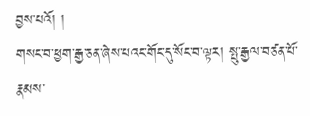བྱས་པའོ། །
གསང་བ་ཕྱག་རྒྱ་ཅན་ཞེས་པའང་གོང་དུ་སོང་བ་ལྟར། སྤུ་རྒྱལ་བཙན་པོ་རྣམས་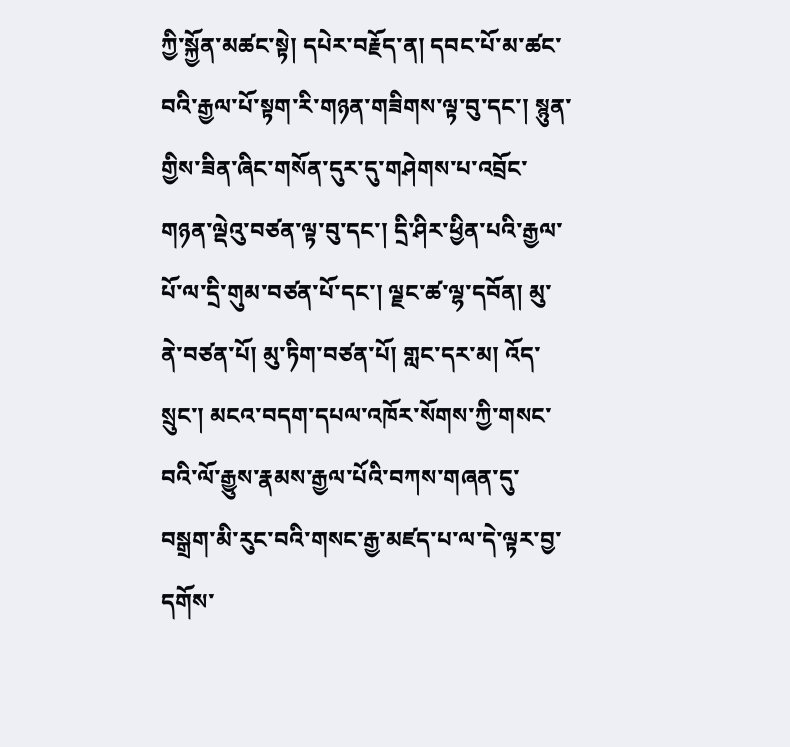ཀྱི་སྐྱོན་མཚང་སྟེ། དཔེར་བརྗོད་ན། དབང་པོ་མ་ཚང་བའི་རྒྱལ་པོ་སྟག་རི་གཉན་གཟིགས་ལྟ་བུ་དང་། སྙུན་གྱིས་ཟིན་ཞིང་གསོན་དུར་དུ་གཤེགས་པ་འབྲོང་གཉན་ལྡེའུ་བཙན་ལྟ་བུ་དང་། དྲི་ཤིར་ཕྱིན་པའི་རྒྱལ་པོ་ལ་དྲི་གུམ་བཙན་པོ་དང་། ལྗང་ཚ་ལྷ་དབོན། མུ་ནེ་བཙན་པོ། མུ་ཏིག་བཙན་པོ། གླང་དར་མ། འོད་སྲུང་། མངའ་བདག་དཔལ་འཁོར་སོགས་ཀྱི་གསང་བའི་ལོ་རྒྱུས་རྣམས་རྒྱལ་པོའི་བཀས་གཞན་དུ་བསྒྲག་མི་རུང་བའི་གསང་རྒྱ་མཛད་པ་ལ་དེ་ལྟར་བྱ་དགོས་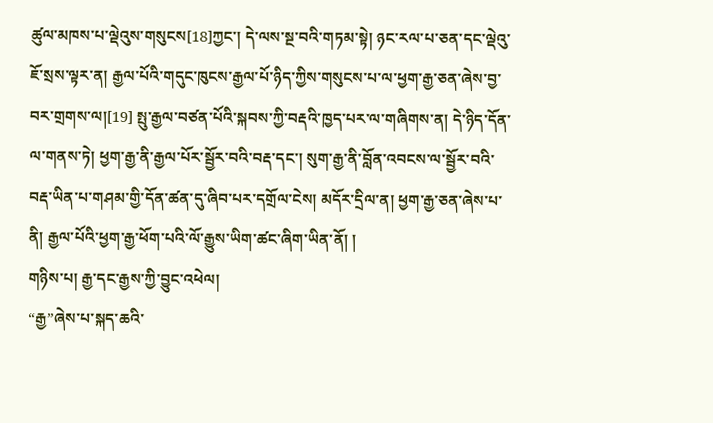ཚུལ་མཁས་པ་ལྡེའུས་གསུངས[18]ཀྱང་། དེ་ལས་སྔ་བའི་གཏམ་སྟེ། ཉང་རལ་པ་ཅན་དང་ལྡེའུ་ཇོ་སྲས་ལྟར་ན། རྒྱལ་པོའི་གདུང་ཁུངས་རྒྱལ་པོ་ཉིད་ཀྱིས་གསུངས་པ་ལ་ཕྱག་རྒྱ་ཅན་ཞེས་བྱ་བར་གྲགས་ལ།[19] སྤུ་རྒྱལ་བཙན་པོའི་སྐབས་ཀྱི་བརྡའི་ཁྱད་པར་ལ་གཞིགས་ན། དེ་ཉིད་དོན་ལ་གནས་ཏེ། ཕྱག་རྒྱ་ནི་རྒྱལ་པོར་སྦྱོར་བའི་བརྡ་དང་། སུག་རྒྱ་ནི་བློན་འབངས་ལ་སྦྱོར་བའི་བརྡ་ཡིན་པ་གཤམ་གྱི་དོན་ཚན་དུ་ཞིབ་པར་དགྲོལ་ངེས། མདོར་དྲིལ་ན། ཕྱག་རྒྱ་ཅན་ཞེས་པ་ནི། རྒྱལ་པོའི་ཕྱག་རྒྱ་ཕོག་པའི་ལོ་རྒྱུས་ཡིག་ཚང་ཞིག་ཡིན་ནོ། །
གཉིས་པ། རྒྱ་དང་རྒྱས་ཀྱི་བྱུང་འཕེལ།
“རྒྱ”ཞེས་པ་སྐད་ཆའི་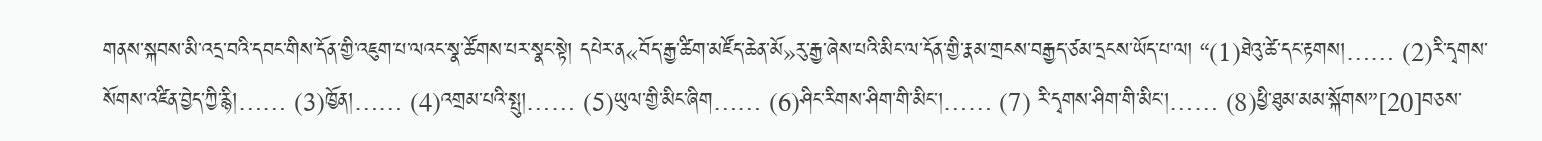གནས་སྐབས་མི་འདྲ་བའི་དབང་གིས་དོན་གྱི་འཇུག་པ་ལའང་སྣ་ཚོགས་པར་སྣང་སྟེ། དཔེར་ན«བོད་རྒྱ་ཚིག་མཛོད་ཆེན་མོ»རུ་རྒྱ་ཞེས་པའི་མིང་ལ་དོན་གྱི་རྣམ་གྲངས་བརྒྱད་ཙམ་དྲངས་ཡོད་པ་ལ། “(1)ཐེའུ་ཚེ་དང་རྟགས།…… (2)རི་དྭགས་སོགས་འཛིན་བྱེད་ཀྱི་རྙི།…… (3)ཁྱོན།…… (4)འགྲམ་པའི་སྤུ།…… (5)ཡུལ་གྱི་མིང་ཞིག…… (6)ཤིང་རིགས་ཤིག་གི་མིང་།…… (7) རི་དྭགས་ཤིག་གི་མིང་།…… (8)ཕྱི་ཐུམ་མམ་སྐོགས”[20]བཅས་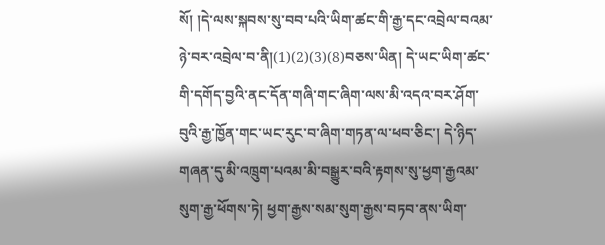སོ། །དེ་ལས་སྐབས་སུ་བབ་པའི་ཡིག་ཚང་གི་རྒྱ་དང་འབྲེལ་བའམ་ཉེ་བར་འབྲེལ་བ་ནི།(1)(2)(3)(8)བཅས་ཡིན། དེ་ཡང་ཡིག་ཚང་གི་དགོད་བྱའི་ནང་དོན་གཞི་གང་ཞིག་ལས་མི་འདའ་བར་ཤོག་བུའི་རྒྱ་ཁྱོན་གང་ཡང་རུང་བ་ཞིག་གཏན་ལ་ཕབ་ཅིང་། དེ་ཉིད་གཞན་དུ་མི་འཁྲུག་པའམ་མི་བསྒྱུར་བའི་རྟགས་སུ་ཕྱག་རྒྱའམ་སུག་རྒྱ་ཕོགས་ཏེ། ཕྱག་རྒྱས་སམ་སུག་རྒྱས་བཏབ་ནས་ཡིག་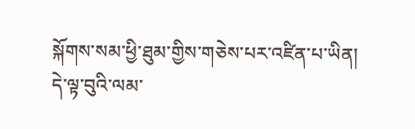སྐོགས་སམ་ཕྱི་ཐུམ་གྱིས་གཅེས་པར་འཛིན་པ་ཡིན། དེ་ལྟ་བུའི་ལམ་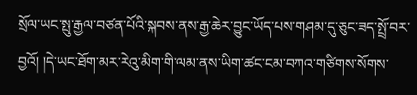སྲོལ་ཡང་སྤུ་རྒྱལ་བཙན་པོའི་སྐབས་ནས་རྒྱ་ཆེར་བྱུང་ཡོད་པས་གཤམ་དུ་ཅུང་ཟད་སྤྲོ་བར་བྱའོ། །དེ་ཡང་ཐོག་མར་རེའུ་མིག་གི་ལམ་ནས་ཡིག་ཚང་ངམ་བཀའ་གཙིགས་སོགས་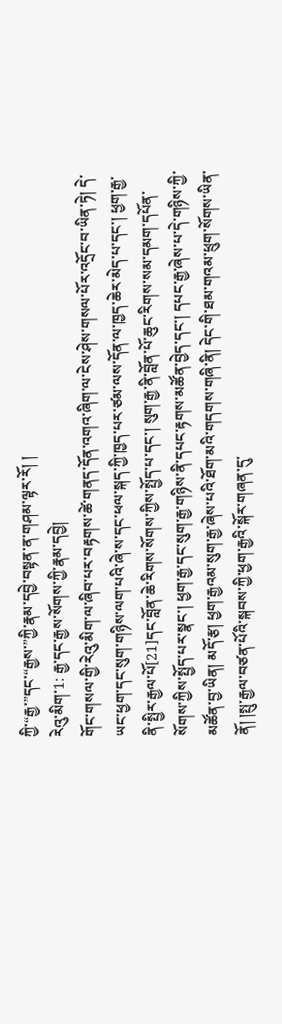ཀྱི་“རྒྱ་”དང་“རྒྱས་”ཀྱི་རྣམ་དབྱེ་བསྟན་ན་གཤམ་ལྟར་རོ། །
རེའུ་མིག་1: རྒྱ་དང་རྒྱས་སོགས་ཀྱི་རྣམ་དབྱེ།
གོང་གསལ་གྱི་རེའུ་མིག་ལ་ཞིབ་པར་བརྟགས་ཚེ་གནད་དོན་འགའ་ཞིག་ལ་ངེས་ཤེས་གསལ་པོར་འདྲོང་བ་ཡིན་ཏེ། དེ་ཡང་ཕྱག་དང་སུག་གཉིས་ལག་པའི་ཞེ་ས་དང་ཕལ་སྐད་ཀྱི་ཁྱད་པར་ཙམ་ལས་དོན་ལ་ཁྱད་ཆེར་མེད་པ་དང་། ཕྱག་རྒྱ་ནི་སྤྱིར་རྒྱལ་པོ[21]དང་བློན་ཆེ་རིགས་སོགས་ཀྱིས་སྤྱོད་པ་དང་། སུག་རྒྱ་ནི་བློན་པོ་ཆུང་རིགས་སམ་དམག་དཔོན་སོགས་ཀྱིས་སྤྱོད་པར་སྣང་། ཕྱག་རྒྱ་དང་སུག་རྒྱ་གཉིས་ནི་དཔང་རྟགས་མཚོན་བྱེད་དང་། དཔང་རྒྱ་ཞེས་པ་དེ་གཉིས་ཀྱི་མཚོན་བྱ་ཡིན། མདོ་རྩ། ཕྱག་རྒྱའམ་སུག་རྒྱ་ཞེས་པའི་ཐོག་མའི་གདགས་གཞི་ནི། དེང་གི་ཐམ་གའམ་ཕྲུག་སོགས་ཡིན་ནོ། །སྤུ་རྒྱལ་བཙན་པོའི་སྐབས་ཀྱི་ཕྱག་རྒྱའི་སྐོར་གཞན་དུ་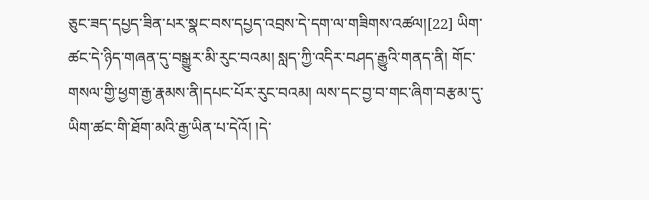ཅུང་ཟད་དཔྱད་ཟིན་པར་སྣང་བས་དཔྱད་འབྲས་དེ་དག་ལ་གཟིགས་འཚལ།[22] ཡིག་ཚང་དེ་ཉིད་གཞན་དུ་བསྒྱུར་མི་རུང་བའམ། སླད་ཀྱི་འདིར་བཤད་རྒྱུའི་གནད་ནི། གོང་གསལ་གྱི་ཕྱག་རྒྱ་རྣམས་ནི།དཔང་པོར་རུང་བའམ། ལས་དང་བྱ་བ་གང་ཞིག་བརྩམ་དུ་ཡིག་ཚང་གི་ཐོག་མའི་རྒྱ་ཡིན་པ་དེའོ། །དེ་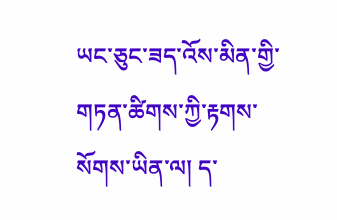ཡང་ཅུང་ཟད་འོས་མིན་གྱི་གཏན་ཚིགས་ཀྱི་རྟགས་སོགས་ཡིན་ལ། ད་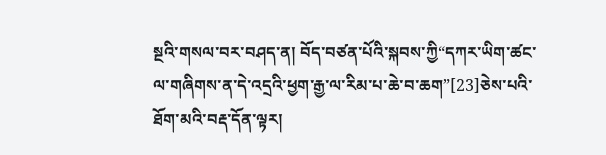སྔའི་གསལ་བར་བཤད་ན། བོད་བཙན་པོའི་སྐབས་ཀྱི“དཀར་ཡིག་ཚང་ལ་གཞིགས་ན་དེ་འདྲའི་ཕྱག་རྒྱ་ལ་རིམ་པ་ཆེ་བ་ཆག”[23]ཅེས་པའི་ཐོག་མའི་བརྡ་དོན་ལྟར།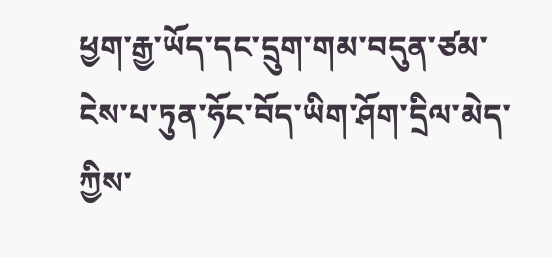ཕྱག་རྒྱ་ཡོད་དང་དྲུག་གམ་བདུན་ཙམ་ངེས་པ་ཏུན་ཧོང་བོད་ཡིག་ཤོག་དྲིལ་མེད་ཀྱིས་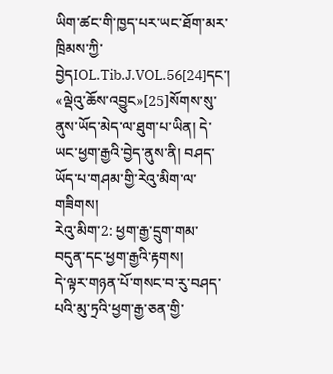ཡིག་ཚང་གི་ཁྱད་པར་ཡང་ཐོག་མར་ཁྲིམས་ཀྱི་བྱེདIOL.Tib.J.VOL.56[24]དང་། «ལྡེའུ་ཆོས་འབྱུང»[25]སོགས་སུ་ནུས་ཡོད་མེད་ལ་ཐུག་པ་ཡིན། དེ་ཡང་ཕྱག་རྒྱའི་བྱེད་ནུས་ནི། བཤད་ཡོད་པ་གཤམ་གྱི་རེའུ་མིག་ལ་གཟིགས།
རེའུ་མིག་2: ཕྱག་རྒྱ་དྲུག་གམ་བདུན་དང་ཕྱག་རྒྱའི་རྟགས།
དེ་ལྟར་གཉན་པོ་གསང་བ་རུ་བཤད་པའི་མུ་ཏྲའི་ཕྱག་རྒྱ་ཅན་གྱི་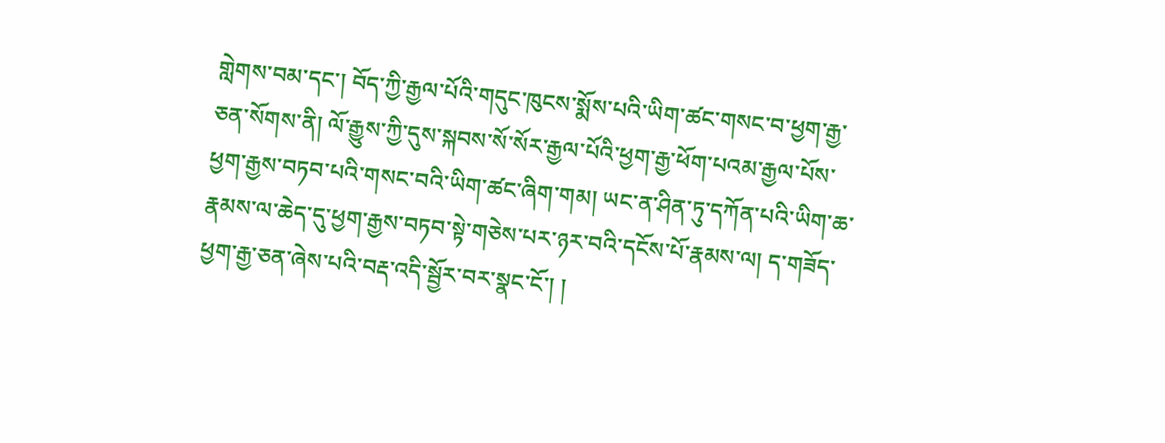གླེགས་བམ་དང་། བོད་ཀྱི་རྒྱལ་པོའི་གདུང་ཁུངས་སྨོས་པའི་ཡིག་ཚང་གསང་བ་ཕྱག་རྒྱ་ཅན་སོགས་ནི། ལོ་རྒྱུས་ཀྱི་དུས་སྐབས་སོ་སོར་རྒྱལ་པོའི་ཕྱག་རྒྱ་ཕོག་པའམ་རྒྱལ་པོས་ཕྱག་རྒྱས་བཏབ་པའི་གསང་བའི་ཡིག་ཚང་ཞིག་གམ། ཡང་ན་ཤིན་ཏུ་དཀོན་པའི་ཡིག་ཆ་རྣམས་ལ་ཆེད་དུ་ཕྱག་རྒྱས་བཏབ་སྟེ་གཅེས་པར་ཉར་བའི་དངོས་པོ་རྣམས་ལ། ད་གཟོད་ཕྱག་རྒྱ་ཅན་ཞེས་པའི་བརྡ་འདི་སྦྱོར་བར་སྣང་ངོ་། །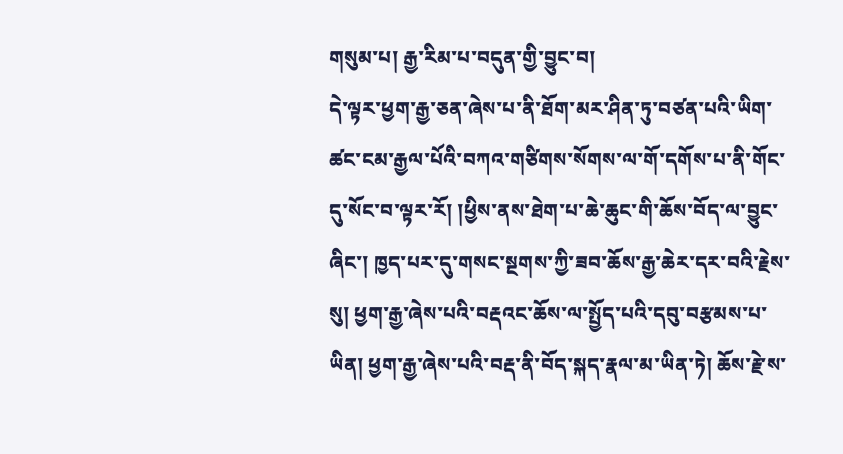གསུམ་པ། རྒྱ་རིམ་པ་བདུན་གྱི་བྱུང་བ།
དེ་ལྟར་ཕྱག་རྒྱ་ཅན་ཞེས་པ་ནི་ཐོག་མར་ཤིན་ཏུ་བཙན་པའི་ཡིག་ཚང་ངམ་རྒྱལ་པོའི་བཀའ་གཙིགས་སོགས་ལ་གོ་དགོས་པ་ནི་གོང་དུ་སོང་བ་ལྟར་རོ། །ཕྱིས་ནས་ཐེག་པ་ཆེ་ཆུང་གི་ཆོས་བོད་ལ་བྱུང་ཞིང་། ཁྱད་པར་དུ་གསང་སྔགས་ཀྱི་ཟབ་ཆོས་རྒྱ་ཆེར་དར་བའི་རྗེས་སུ། ཕྱག་རྒྱ་ཞེས་པའི་བརྡའང་ཆོས་ལ་སྤྱོད་པའི་དབུ་བརྩམས་པ་ཡིན། ཕྱག་རྒྱ་ཞེས་པའི་བརྡ་ནི་བོད་སྐད་རྣལ་མ་ཡིན་ཏེ། ཆོས་རྗེ་ས་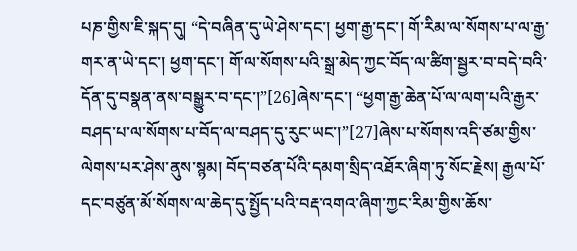པཎ་གྱིས་ཇི་སྐད་དུ། “དེ་བཞིན་དུ་ཡེ་ཤེས་དང་། ཕྱག་རྒྱ་དང་། གོ་རིམ་ལ་སོགས་པ་ལ་རྒྱ་གར་ན་ཡེ་དང་། ཕྱག་དང་། གོ་ལ་སོགས་པའི་སྒྲ་མེད་ཀྱང་བོད་ལ་ཚིག་སྦྱར་བ་བདེ་བའི་དོན་དུ་བསྣན་ནས་བསྒྱུར་བ་དང་།”[26]ཞེས་དང་། “ཕྱག་རྒྱ་ཆེན་པོ་ལ་ལག་པའི་རྒྱར་བཤད་པ་ལ་སོགས་པ་བོད་ལ་བཤད་དུ་རུང་ཡང་།”[27]ཞེས་པ་སོགས་འདི་ཙམ་གྱིས་ལེགས་པར་ཤེས་ནུས་སྙམ། བོད་བཙན་པོའི་དམག་སྲིད་འཐོར་ཞིག་ཏུ་སོང་རྗེས། རྒྱལ་པོ་དང་བཙུན་མོ་སོགས་ལ་ཆེད་དུ་སྤྱོད་པའི་བརྡ་འགའ་ཞིག་ཀྱང་རིམ་གྱིས་ཆོས་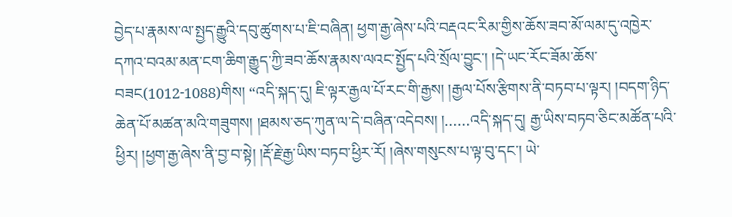བྱེད་པ་རྣམས་ལ་སྤྱད་རྒྱུའི་དབུ་ཚུགས་པ་ཇི་བཞིན། ཕྱག་རྒྱ་ཞེས་པའི་བརྡའང་རིམ་གྱིས་ཆོས་ཟབ་མོ་ལམ་དུ་འཁྱེར་དཀའ་བའམ་མན་ངག་ཆིག་རྒྱུད་ཀྱི་ཟབ་ཆོས་རྣམས་ལའང་སྤྱོད་པའི་སྲོལ་བྱུང་། །དེ་ཡང་རོང་ཟོམ་ཆོས་བཟང(1012-1088)གིས། “འདི་སྐད་དུ། ཇི་ལྟར་རྒྱལ་པོ་རང་གི་རྒྱས། །རྒྱལ་པོས་རྩིགས་ནི་བཏབ་པ་ལྟར། །བདག་ཉིད་ཆེན་པོ་མཚན་མའི་གཟུགས། །ཐམས་ཅད་ཀུན་ལ་དེ་བཞིན་འདེབས། །……འདི་སྐད་དུ། རྒྱ་ཡིས་བཏབ་ཅིང་མཚོན་པའི་ཕྱིར། །ཕྱག་རྒྱ་ཞེས་ནི་བྱ་བ་སྟེ། །རྡོ་རྗེ་རྒྱ་ཡིས་བཏབ་ཕྱིར་རོ། །ཞེས་གསུངས་པ་ལྟ་བུ་དང་། ཡེ་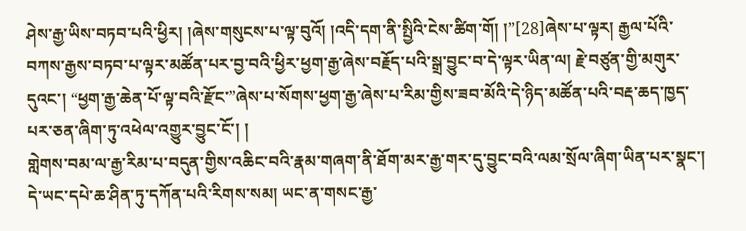ཤེས་རྒྱ་ཡིས་བཏབ་པའི་ཕྱིར། །ཞེས་གསུངས་པ་ལྟ་བུའོ། །འདི་དག་ནི་སྤྱིའི་ངེས་ཚིག་གོ། །”[28]ཞེས་པ་ལྟར། རྒྱལ་པོའི་བཀས་རྒྱས་བཏབ་པ་ལྟར་མཚོན་པར་བྱ་བའི་ཕྱིར་ཕྱག་རྒྱ་ཞེས་བརྗོད་པའི་སྒྲ་བྱུང་བ་དེ་ལྟར་ཡིན་ལ། རྗེ་བཙུན་གྱི་མགུར་དུའང་། “ཕྱག་རྒྱ་ཆེན་པོ་ལྟ་བའི་རྫོང་”ཞེས་པ་སོགས་ཕྱག་རྒྱ་ཞེས་པ་རིམ་གྱིས་ཟབ་མོའི་དེ་ཉིད་མཚོན་པའི་བརྡ་ཆད་ཁྱད་པར་ཅན་ཞིག་ཏུ་འཕེལ་འགྱུར་བྱུང་ངོ་། །
གླེགས་བམ་ལ་རྒྱ་རིམ་པ་བདུན་གྱིས་འཆིང་བའི་རྣམ་གཞག་ནི་ཐོག་མར་རྒྱ་གར་དུ་བྱུང་བའི་ལམ་སྲོལ་ཞིག་ཡིན་པར་སྣང་། དེ་ཡང་དཔེ་ཆ་ཤིན་ཏུ་དཀོན་པའི་རིགས་སམ། ཡང་ན་གསང་རྒྱ་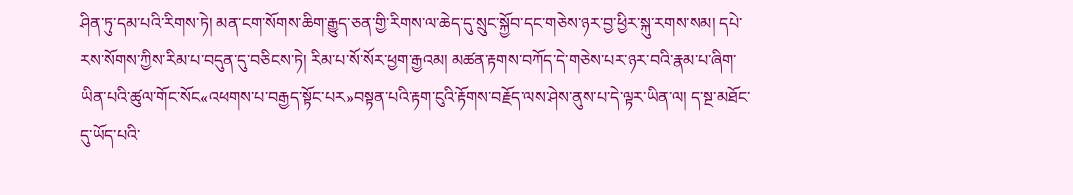ཤིན་ཏུ་དམ་པའི་རིགས་ཏེ། མན་ངག་སོགས་ཆིག་རྒྱུད་ཅན་གྱི་རིགས་ལ་ཆེད་དུ་སྲུང་སྐྱོབ་དང་གཅེས་ཉར་བྱ་ཕྱིར་སྐུ་རགས་སམ། དཔེ་རས་སོགས་ཀྱིས་རིམ་པ་བདུན་དུ་བཅིངས་ཏེ། རིམ་པ་སོ་སོར་ཕྱག་རྒྱའམ། མཚན་རྟགས་བཀོད་དེ་གཅེས་པར་ཉར་བའི་རྣམ་པ་ཞིག་ཡིན་པའི་ཚུལ་གོང་སོང«འཕགས་པ་བརྒྱད་སྟོང་པར»བསྟན་པའི་རྟག་ངུའི་རྟོགས་བརྗོད་ལས་ཤེས་ནུས་པ་དེ་ལྟར་ཡིན་ལ། ད་སྔ་མཐོང་དུ་ཡོད་པའི་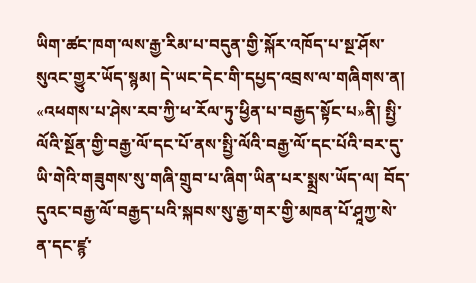ཡིག་ཚང་ཁག་ལས་རྒྱ་རིམ་པ་བདུན་གྱི་སྐོར་འཁོད་པ་སྔ་ཤོས་སུའང་གྱུར་ཡོད་སྙམ། དེ་ཡང་དེང་གི་དཔྱད་འབྲས་ལ་གཞིགས་ན། «འཕགས་པ་ཤེས་རབ་ཀྱི་ཕ་རོལ་ཏུ་ཕྱིན་པ་བརྒྱད་སྟོང་པ»ནི། སྤྱི་ལོའི་སྔོན་གྱི་བརྒྱ་ལོ་དང་པོ་ནས་སྤྱི་ལོའི་བརྒྱ་ལོ་དང་པོའི་བར་དུ་ཡི་གེའི་གཟུགས་སུ་གཞི་གྲུབ་པ་ཞིག་ཡིན་པར་སྨྲས་ཡོད་ལ། བོད་དུའང་བརྒྱ་ལོ་བརྒྱད་པའི་སྐབས་སུ་རྒྱ་གར་གྱི་མཁན་པོ་ཤཱཀྱ་སེ་ན་དང་ཛྙ་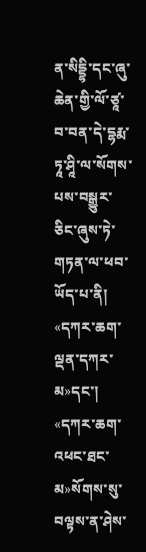ན་སིདྡྷི་དང་ཞུ་ཆེན་གྱི་ལོ་ཙཱ་བ་བན་དེ་དྷརྨ་ཏཱ་ཤཱི་ལ་སོགས་པས་བསྒྱུར་ཅིང་ཞུས་ཏེ་གཏན་ལ་ཕབ་ཡོད་པ་ནི། «དཀར་ཆག་ལྡན་དཀར་མ»དང་། «དཀར་ཆག་འཕང་ཐང་མ»སོགས་སུ་བལྟས་ན་ཤེས་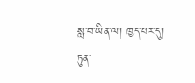སླ་བ་ཡིན་ལ། ཁྱད་པར་དུ། ཏུན་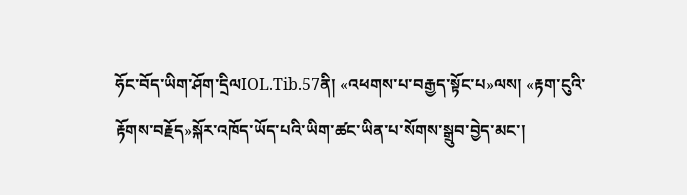ཧོང་བོད་ཡིག་ཤོག་དྲིལIOL.Tib.57ནི། «འཕགས་པ་བརྒྱད་སྟོང་པ»ལས། «རྟག་ངུའི་རྟོགས་བརྗོད»སྐོར་འཁོད་ཡོད་པའི་ཡིག་ཚང་ཡིན་པ་སོགས་སྒྲུབ་བྱེད་མང་།